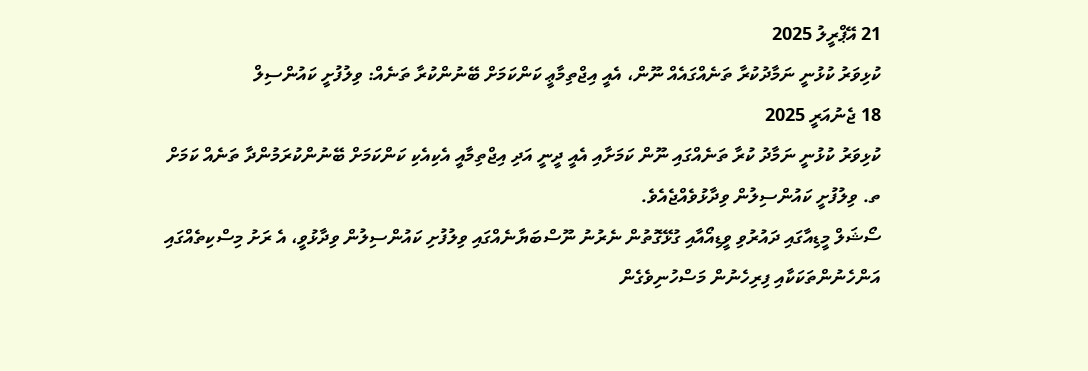21 އޭޕްރީލު 2025
ކުޅިވަރު ކުޅުނީ ނަމާދުކުރާ ތަނެއްގައެއް ނޫން، އެއީ އިޖްތިމާޢީ ކަންކަމަށް ބޭނުންކުރާ ތަނެއް: ވިލުފުށީ ކައުންސިލް
18 ޖެނުއަރީ 2025
ކުޅިވަރު ކުޅުނީ ނަމާދު ކުރާ ތަނެއްގައި ނޫން ކަމަށާއި އެއީ ދީނީ އަދި އިޖްތިމާއީ އެކިއެކި ކަންކަމަށް ބޭނުންކުރަމުންދާ ތަނެއް ކަމަށް ތ. ވިލުފުށީ ކައުންސިލުން ވިދާޅުވެއްޖެއެވެ.
ސޯޝަލް މީޑިއާގައި ދައުރުވި ވީޑިއޯއާއި ގުޅޭގޮތުން ނެރުނު ނޫސްބަޔާނެއްގައި ވިލުފުށި ކައުންސިލުން ވިދާޅުވީ، އެ ރަށު މިސްކިތެއްގައި އަންހެނުންތަކަކާއި ފިރިހެނުން މަސްހުނިވެގެން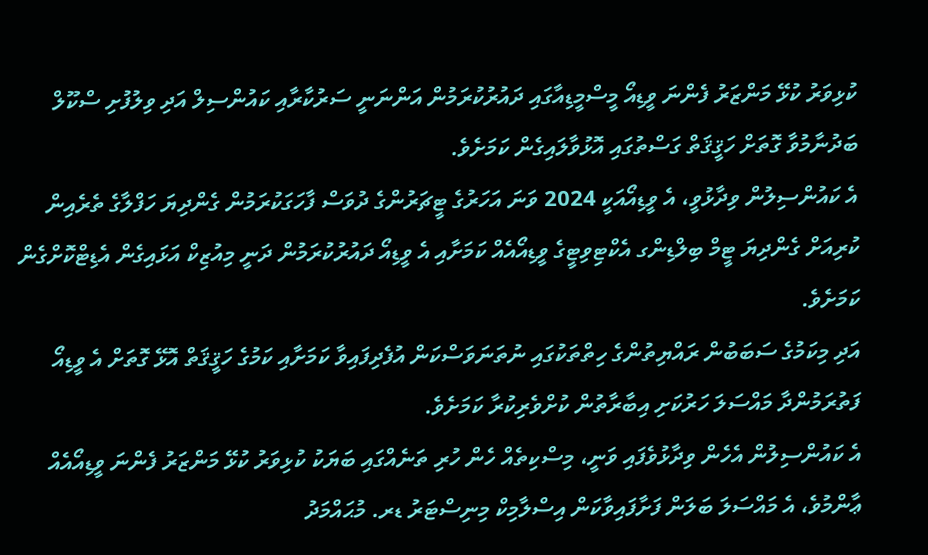ކުޅިވަރު ކުޅޭ މަންޒަރު ފެންނަ ވީޑިއޯ މީސްމީޑިއާގައި ދައުރުކުރަމުން އަންނަނީ ސަރުކާރާއި ކައުންސިލް އަދި ވިލުފުށި ސްކޫލް ބަދުނާމުވާ ގޮތަށް ހަޤީޤަތް ގަސްތުގައި އޮޅުވާލައިގެން ކަމަށެވެ.
އެ ކައުންސިލުން ވިދާޅުވީ، އެ ވީޑިއޯއަކީ 2024 ވަނަ އަހަރުގެ ޓީޗަރުންގެ ދުވަސް ފާހަގަކުރަމުން ގެންދިޔަ ހަފްލާގެ ތެރެއިން ކުރިއަށް ގެންދިޔަ ޓީމް ބިލްޑިންގ އެކްޓިވިޓީގެ ވީޑިއޯއެއް ކަމަށާއި އެ ވީޑިއޯ ދައުރުކުރަމުން ދަނީ މިއުޒިކް އަޅައިގެން އެޑިޓްކޮށްގެން ކަމަށެވެ.
އަދި މިކަމުގެ ސަބަބުން ރައްޔިތުންގެ ހިތްތަކުގައި ނުތަނަވަސްކަން އުފެދިފައިވާ ކަމަށާއި ކަމުގެ ހަޤީޤަތް އޮޅޭ ގޮތަށް އެ ވީޑިއޯ ފަތުރަމުންދާ މައްސަލަ ހަރުކަށި އިބާރާތުން ކުށްވެރިކުރާ ކަމަށެވެ.
އެ ކައުންސިލުން އެހެން ވިދާޅުވެފައި ވަނީ، މިސްކިތެއް ހެން ހުރި ތަނެއްގައި ބަޔަކު ކުޅިވަރު ކުޅޭ މަންޒަރު ފެންނަ ވީޑިއޯއެއް ޢާންމުވެ، އެ މައްސަލަ ބަލަން ފަށާފައިވާކަން އިސްލާމިކް މިނިސްޓަރު ޑރ. މުޙައްމަދު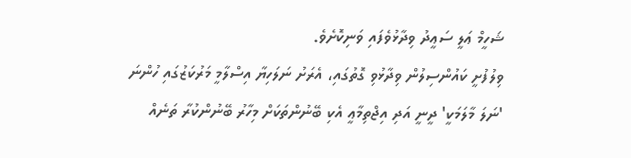ޝަހީމް ޢަލީ ސަޢީދު ވިދާޅުވެފައި ވަނިކޮށެވެ.
ވިލުފުށީ ކައުންސިލުން ވިދާޅުވި ގޮތުގައި، އެރަށު ނަލަހިޔާ އިސްލާމީ މަރުކަޒުގައި ހުންނަ 'ނަލަ މާލަމަކީ' ދީނީ އަދި އިޖްތިމާޢީ އެކި ބޭނުންތަކަށް މިހާރު ބޭނުންކުރާ ތަނެއް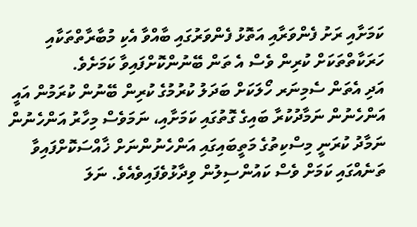ކަމަށާއި ރަށު ފެންވަރާއި އަތޮޅު ފެންވަރުގައި ބާއްވާ އެކި މުބާރާތްތަކާއި ހަރަކާތްތަކަށް ކުރިން ވެސް އެ ތަން ބޭނުންކޮށްފައިވާ ކަމަށެވެ.
އަދި އެތަން ސެމިނަރ ހޯލަކަށް ބަދަލު ކުރުމުގެ ކުރިން ބޭނުން ކުރަމުން އައީ އަންހެނުން ނަމާދުކުރާ ބައިގެ ގޮތުގައި ކަމަށާއި، ނަމަވެސް މިހާރު އަންހެނުން ނަމާދު ކުރަނީ މިސްކިތުގެ މަތީބައިގައި އަންހެނުންނަށް ޚާއްސަކޮށްފައިވާ ތަނެއްގައި ކަމަށް ވެސް ކައުންސިލުން ވިދާޅުވެފައިވެއެވެ. ނަލަ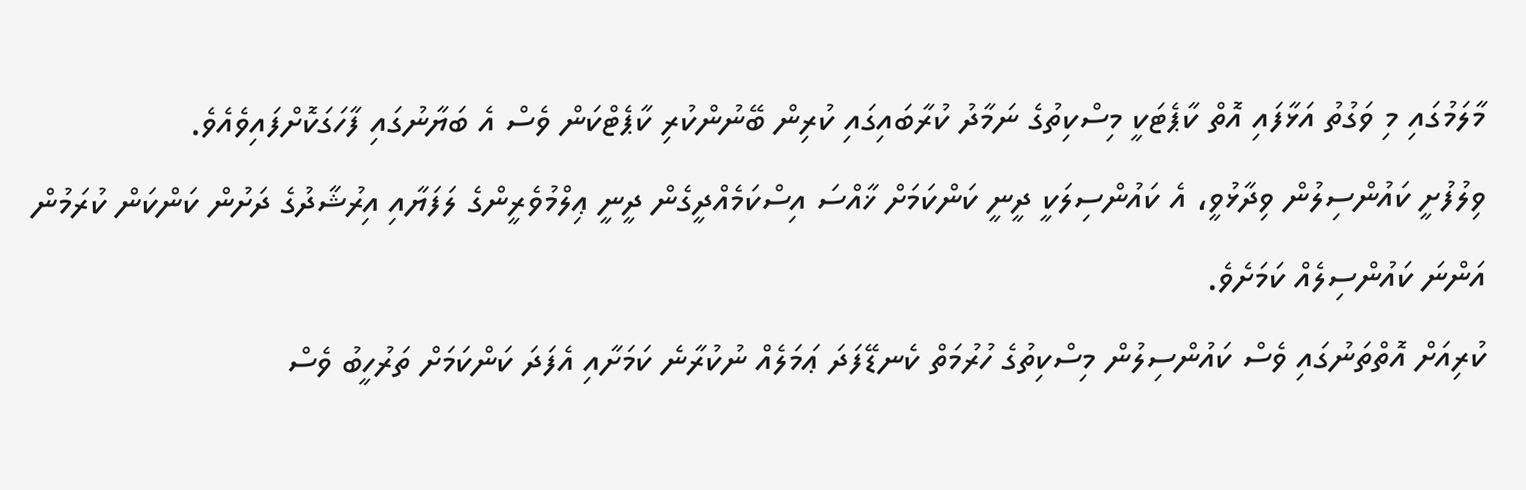މާލަމުގައި މި ވަގުތު އަޅާފައި އޮތް ކާޕެޓަކީ މިސްކިތުގެ ނަމާދު ކުރާބައިގައި ކުރިން ބޭނުންކުރި ކާޕެޓްކަން ވެސް އެ ބަޔާނުގައި ފާހަގަކޮށްފައިވެއެވެ.
ވިލުފުށީ ކައުންސިލުން ވިދާޅުވީ، އެ ކައުންސިލަކީ ދީނީ ކަންކަމަށް ޚާއްސަ އިސްކަމެއްދީގެން ދީނީ ޢިލްމުވެރީންގެ ލަފަޔާއި އިރުޝާދުގެ ދަށުން ކަންކަން ކުރަމުން އަންނަ ކައުންސިލެއް ކަމަށެވެ.
ކުރިއަށް އޮތްތަނުގައި ވެސް ކައުންސިލުން މިސްކިތުގެ ހުރުމަތް ކެނޑޭފަދަ ޢަމަލެއް ނުކުރާނެ ކަމަށާއި އެފަދަ ކަންކަމަށް ތަރުހީބު ވެސް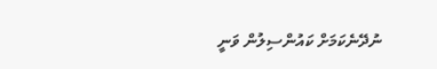ނުދޭނެކަމަށް ކައުންސިލުން ވަނީ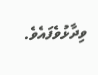ވިދާޅުވެފައެވެ.